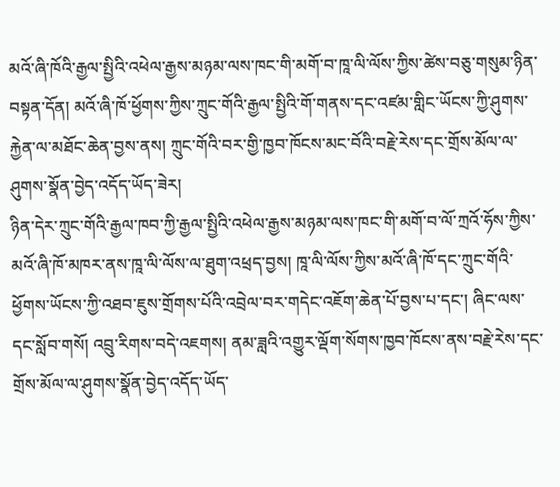མའོ་ཞི་ཁོའི་རྒྱལ་སྤྱིའི་འཕེལ་རྒྱས་མཉམ་ལས་ཁང་གི་མགོ་བ་ཁཱ་ལི་ལོས་ཀྱིས་ཚེས་བཅུ་གསུམ་ཉིན་བསྟན་དོན། མའོ་ཞི་ཁོ་ཕྱོགས་ཀྱིས་ཀྲུང་གོའི་རྒྱལ་སྤྱིའི་གོ་གནས་དང་འཛམ་གླིང་ཡོངས་ཀྱི་ཤུགས་རྐྱེན་ལ་མཐོང་ཆེན་བྱས་ནས། ཀྲུང་གོའི་བར་གྱི་ཁྱབ་ཁོངས་མང་བོའི་བརྗེ་རེས་དང་གྲོས་མོལ་ལ་ཤུགས་སྣོན་བྱེད་འདོད་ཡོད་ཟེར།
ཉིན་དེར་ཀྲུང་གོའི་རྒྱལ་ཁབ་ཀྱི་རྒྱལ་སྤྱིའི་འཕེལ་རྒྱས་མཉམ་ལས་ཁང་གི་མགོ་བ་ལོ་ཀྲའོ་ཧོས་ཀྱིས་མའོ་ཞི་ཁོ་མཁར་ནས་ཁཱ་ལི་ལོས་ལ་ཐུག་འཕྲད་བྱས། ཁཱ་ལི་ལོས་ཀྱིས་མའོ་ཞི་ཁོ་དང་ཀྲུང་གོའི་ཕྱོགས་ཡོངས་ཀྱི་འཐབ་ཇུས་གྲོགས་པོའི་འབྲེལ་བར་གདེང་འཇོག་ཆེན་པོ་བྱས་པ་དང་། ཞིང་ལས་དང་སློབ་གསོ། འབྲུ་རིགས་བདེ་འཇགས། ནམ་ཟླའི་འགྱུར་ལྡོག་སོགས་ཁྱབ་ཁོངས་ནས་བརྗེ་རེས་དང་གྲོས་མོལ་ལ་ཤུགས་སྣོན་བྱེད་འདོད་ཡོད་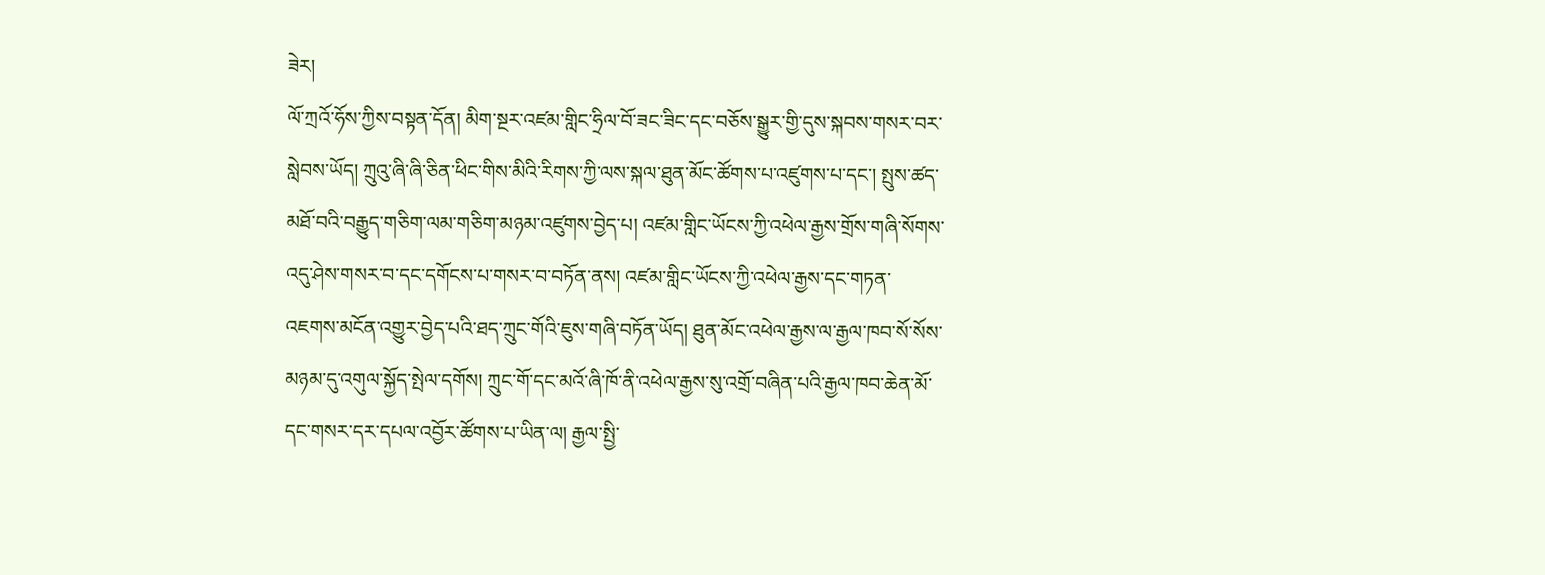ཟེར།
ལོ་ཀྲའོ་ཧོས་ཀྱིས་བསྟན་དོན། མིག་སྔར་འཛམ་གླིང་ཧྲིལ་བོ་ཟང་ཟིང་དང་བཅོས་སྒྱུར་གྱི་དུས་སྐབས་གསར་བར་སླེབས་ཡོད། ཀྲུའུ་ཞི་ཞི་ཅིན་ཕིང་གིས་མིའི་རིགས་ཀྱི་ལས་སྐལ་ཐུན་མོང་ཚོགས་པ་འཛུགས་པ་དང་། སྤུས་ཚད་མཐོ་བའི་བརྒྱུད་གཅིག་ལམ་གཅིག་མཉམ་འཛུགས་བྱེད་པ། འཛམ་གླིང་ཡོངས་ཀྱི་འཕེལ་རྒྱས་གྲོས་གཞི་སོགས་འདུ་ཤེས་གསར་བ་དང་དགོངས་པ་གསར་བ་བཏོན་ནས། འཛམ་གླིང་ཡོངས་ཀྱི་འཕེལ་རྒྱས་དང་གཏན་འཇགས་མངོན་འགྱུར་བྱེད་པའི་ཐད་ཀྲུང་གོའི་ཇུས་གཞི་བཏོན་ཡོད། ཐུན་མོང་འཕེལ་རྒྱས་ལ་རྒྱལ་ཁབ་སོ་སོས་མཉམ་དུ་འགུལ་སྐྱོད་སྤེལ་དགོས། ཀྲུང་གོ་དང་མའོ་ཞི་ཁོ་ནི་འཕེལ་རྒྱས་སུ་འགྲོ་བཞིན་པའི་རྒྱལ་ཁབ་ཆེན་མོ་དང་གསར་དར་དཔལ་འབྱོར་ཚོགས་པ་ཡིན་ལ། རྒྱལ་སྤྱི་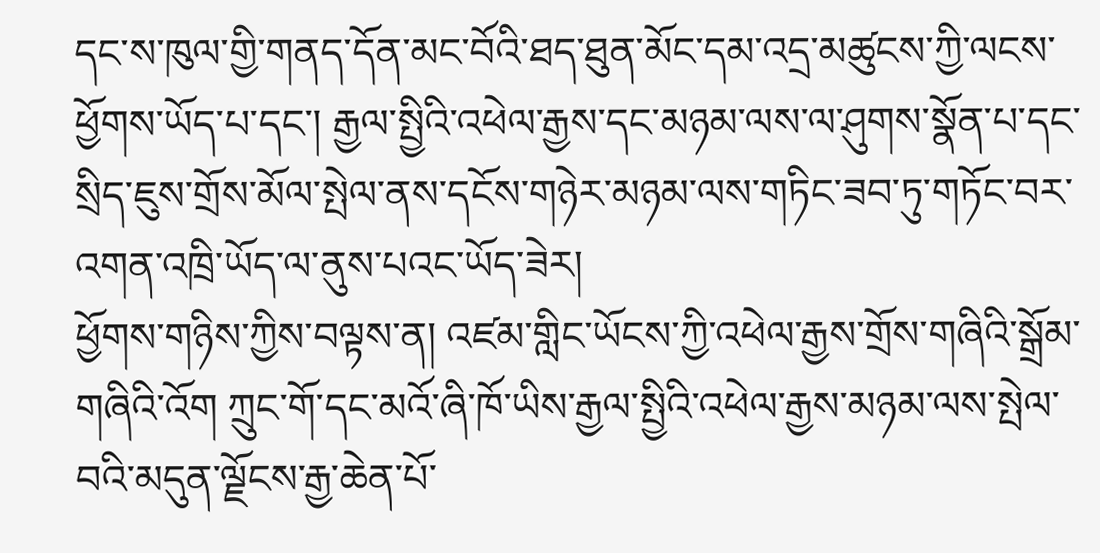དང་ས་ཁུལ་གྱི་གནད་དོན་མང་བོའི་ཐད་ཐུན་མོང་དམ་འདྲ་མཚུངས་ཀྱི་ལངས་ཕྱོགས་ཡོད་པ་དང་། རྒྱལ་སྤྱིའི་འཕེལ་རྒྱས་དང་མཉམ་ལས་ལ་ཤུགས་སྣོན་པ་དང་སྲིད་ཇུས་གྲོས་མོལ་སྤེལ་ནས་དངོས་གཉེར་མཉམ་ལས་གཏིང་ཟབ་ཏུ་གཏོང་བར་འགན་འཁྲི་ཡོད་ལ་ནུས་པའང་ཡོད་ཟེར།
ཕྱོགས་གཉིས་ཀྱིས་བལྟས་ན། འཛམ་གླིང་ཡོངས་ཀྱི་འཕེལ་རྒྱས་གྲོས་གཞིའི་སྒྲོམ་གཞིའི་འོག ཀྲུང་གོ་དང་མའོ་ཞི་ཁོ་ཡིས་རྒྱལ་སྤྱིའི་འཕེལ་རྒྱས་མཉམ་ལས་སྤེལ་བའི་མདུན་ལྗོངས་རྒྱ་ཆེན་པོ་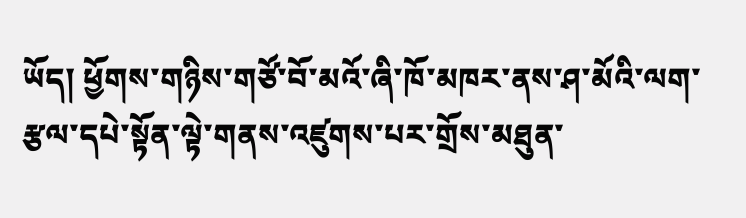ཡོད། ཕྱོགས་གཉིས་གཙོ་བོ་མའོ་ཞི་ཁོ་མཁར་ནས་ཤ་མོའི་ལག་རྩལ་དཔེ་སྟོན་ལྟེ་གནས་འཛུགས་པར་གྲོས་མཐུན་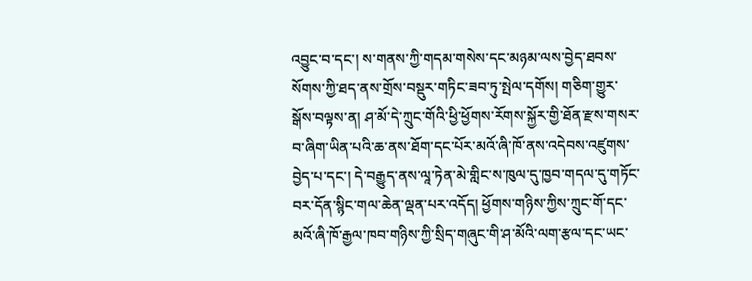འབྱུང་བ་དང་། ས་གནས་ཀྱི་གདམ་གསེས་དང་མཉམ་ལས་བྱེད་ཐབས་སོགས་ཀྱི་ཐད་ནས་གྲོས་བསྡུར་གཏིང་ཟབ་ཏུ་སྤེལ་དགོས། གཅིག་གྱུར་སྒོས་བལྟས་ན། ཤ་མོ་དེ་ཀྲུང་གོའི་ཕྱི་ཕྱོགས་རོགས་སྐྱོར་གྱི་ཐོན་རྫས་གསར་བ་ཞིག་ཡིན་པའི་ཆ་ནས་ཐོག་དང་པོར་མའོ་ཞི་ཁོ་ནས་འདེབས་འཛུགས་བྱེད་པ་དང་། དེ་བརྒྱུད་ནས་ལཱ་ཏེན་མེ་གླིང་ས་ཁུལ་དུ་ཁྱབ་གདལ་དུ་གཏོང་བར་དོན་སྙིང་གལ་ཆེན་ལྡན་པར་འདོད། ཕྱོགས་གཉིས་ཀྱིས་ཀྲུང་གོ་དང་མའོ་ཞི་ཁོ་རྒྱལ་ཁབ་གཉིས་ཀྱི་སྲིད་གཞུང་གི་ཤ་མོའི་ལག་རྩལ་དང་ཡང་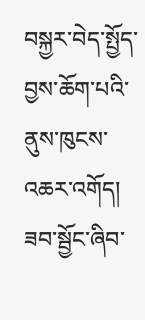བསྐྱར་བེད་སྤྱོད་བྱས་ཆོག་པའི་ནུས་ཁུངས་འཆར་འགོད། ཟབ་སྦྱོང་ཞིབ་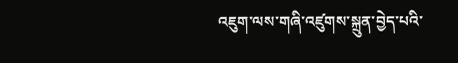འཇུག་ལས་གཞི་འཛུགས་སྐྲུན་བྱེད་པའི་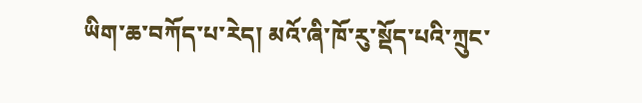ཡིག་ཆ་བཀོད་པ་རེད། མའོ་ཞི་ཁོ་རུ་སྡོད་པའི་ཀྲུང་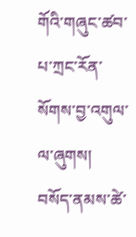གོའི་གཞུང་ཚབ་པ་ཀྲང་རོན་སོགས་བྱ་འགུལ་ལ་ཞུགས།
བསོད་ནམས་ཚེ་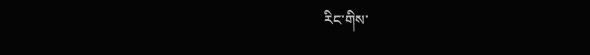རིང་གིས་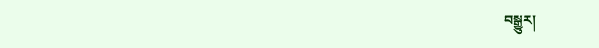བསྒྱུར།